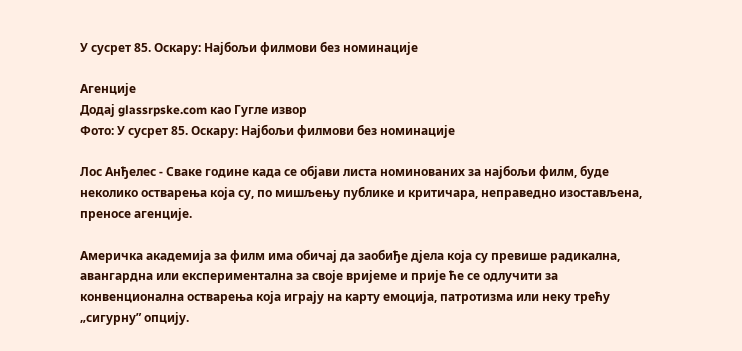У сусрет 85. Оскару: Најбољи филмови без номинације

Агенције
Додај glassrpske.com као Гугле извор
Фото: У сусрет 85. Оскару: Најбољи филмови без номинације

Лос Aнђелес - Сваке године када се објави листа номинованих за најбољи филм, буде неколико остварења која су, по мишљењу публике и критичара, неправедно изостављена, преносе агенције.

Америчка академија за филм има обичај да заобиђе дјела која су превише радикална, авангардна или експериментална за своје вријеме и прије ће се одлучити за конвенционална остварења која играју на карту емоција, патротизма или неку трећу „сигурну” опцију.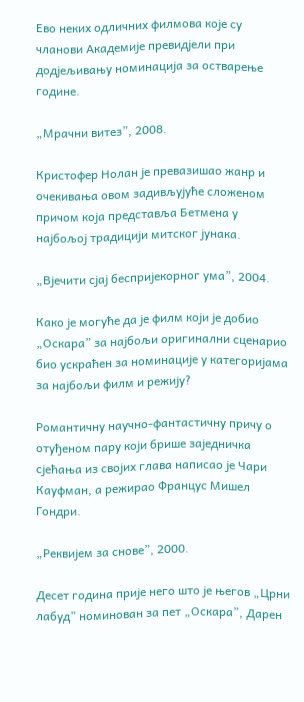Ево неких одличних филмова које су чланови Академије превидјели при додјељивању номинација за остварење године.

„Мрачни витез”, 2008.

Кристофер Нолан је превазишао жанр и очекивања овом задивљујуће сложеном причом која представља Бетмена у најбољој традицији митског јунака.

„Вјечити сјај беспријекорног ума”, 2004.

Како је могуће да је филм који је добио „Оскара” за најбољи оригинални сценарио био ускраћен за номинације у категоријама за најбољи филм и режију?

Романтичну научно-фантастичну причу о отуђеном пару који брише заједничка сјећања из својих глава написао је Чари Кауфман, а режирао Францус Мишел Гондри.

„Реквијем за снове”, 2000.

Десет година прије него што је његов „Црни лабуд” номинован за пет „Оскара”, Дарен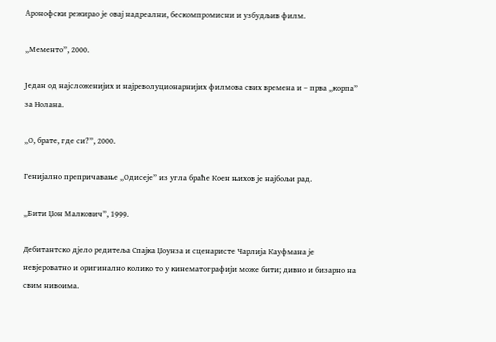Аронофски режирао је овај надреални, бескомпромисни и узбудљив филм.

„Мементо”, 2000.

Један од најсложенијих и најреволуционарнијих филмова свих времена и – прва „корпа” за Нолана.

„О, брате, где си?”, 2000.

Генијално препричавање „Одисеје” из угла браће Коен њихов је најбољи рад.

„Бити Џон Малкович”, 1999.

Дебитантско дјело редитеља Спајка Џоунза и сценаристе Чарлија Кауфмана је невјероватно и оригинално колико то у кинематографији може бити; дивно и бизарно на свим нивоима.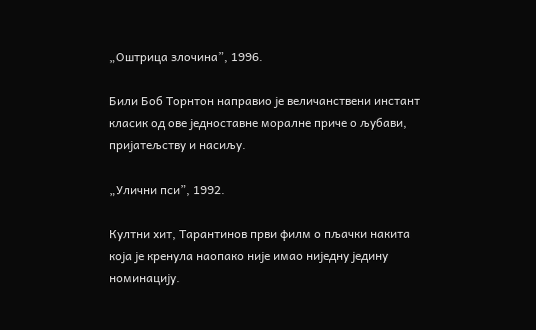„Оштрица злочина”, 1996.

Били Боб Торнтон направио је величанствени инстант класик од ове једноставне моралне приче о љубави, пријатељству и насиљу.

„Улични пси”, 1992.

Култни хит, Тарантинов први филм о пљачки накита која је кренула наопако није имао ниједну једину номинацију.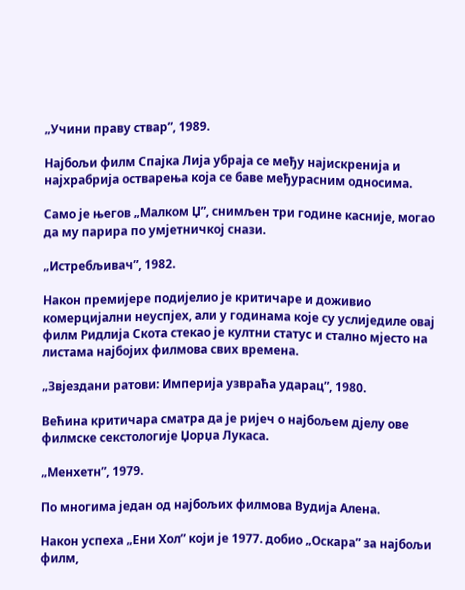„Учини праву ствар”, 1989.

Најбољи филм Спајка Лија убраја се међу најискренија и најхрабрија остварења која се баве међурасним односима.

Само је његов „Малком Џ”, снимљен три године касније, могао да му парира по умјетничкој снази.

„Истребљивач”, 1982.

Након премијере подијелио је критичаре и доживио комерцијални неуспјех, али у годинама које су услиједиле овај филм Ридлија Скота стекао је култни статус и стално мјесто на листама најбојих филмова свих времена.

„Звјездани ратови: Империја узвраћа ударац”, 1980.

Већина критичара сматра да је ријеч о најбољем дјелу ове филмске секстологије Џорџа Лукаса.

„Менхетн”, 1979.

По многима један од најбољих филмова Вудија Алена.

Након успеха „Ени Хол” који је 1977. добио „Оскара” за најбољи филм,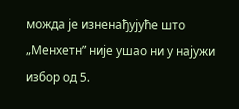можда је изненађујуће што „Менхетн” није ушао ни у најужи избор од 5.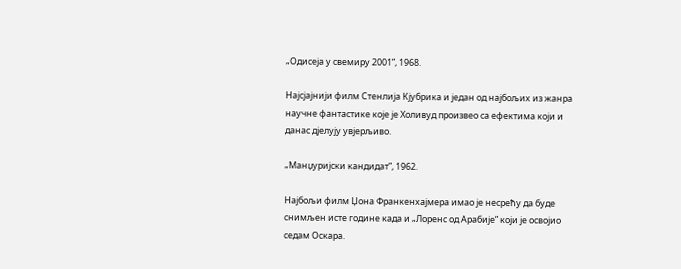„Одисеја у свемиру 2001”, 1968.

Најсјајнији филм Стенлија Кјубрика и један од најбољих из жанра научне фантастике које је Холивуд произвео са ефектима који и данас дјелују увјерљиво.

„Манџуријски кандидат”, 1962.

Најбољи филм Џона Франкенхајмера имао је несрећу да буде снимљен исте године када и „Лоренс од Арабије” који је освојио седам Оскара.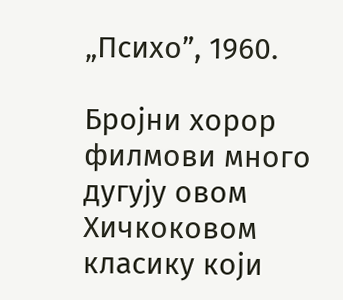„Психо”, 1960.

Бројни хорор филмови много дугују овом Хичкоковом класику који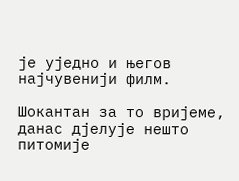је уједно и његов најчувенији филм.

Шокантан за то вријеме, данас дјелује нешто питомије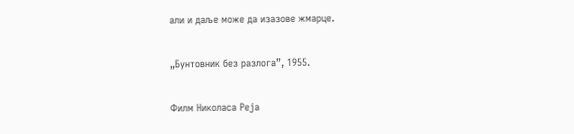али и даље може да изазове жмарце.

„Бунтовник без разлога”, 1955.

Филм Николаса Реја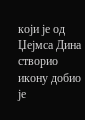који је од Џејмса Дина створио икону добио је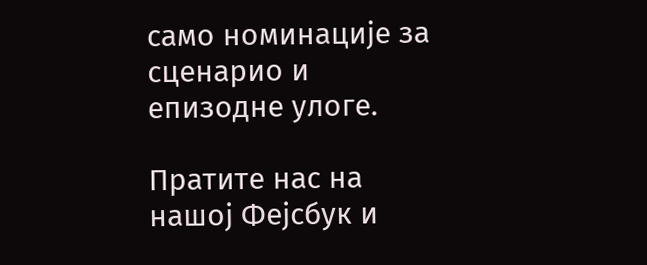само номинације за сценарио и епизодне улоге.

Пратите нас на нашој Фејсбук и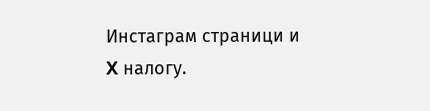Инстаграм страници и X налогу.